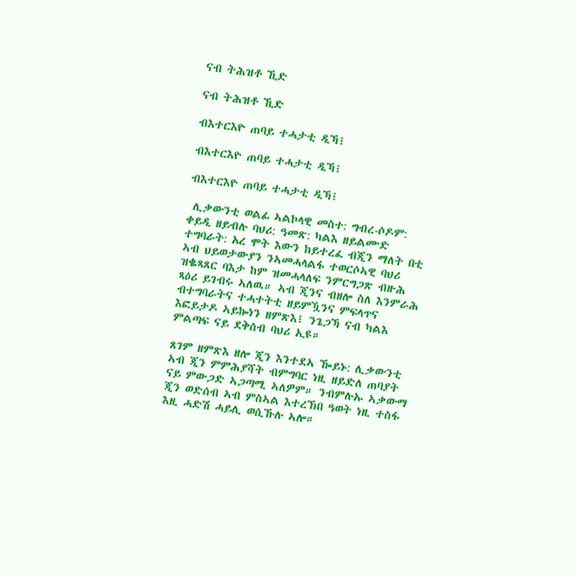ናብ ትሕዝቶ ኺድ

ናብ ትሕዝቶ ኺድ

ብእተርእዮ ጠባይ ተሓታቲ ዲኻ፧

ብእተርእዮ ጠባይ ተሓታቲ ዲኻ፧

ብእተርእዮ ጠባይ ተሓታቲ ዲኻ፧

 ሊቃውንቲ ወልፊ ኣልኮላዊ መስተ: ግብረ-ሶዶም: ቀይዲ ዘይብሉ ባህሪ: ዓመጽ: ካልእ ዘይልሙድ ተግባራት: አረ ሞት እውን ከይተረፈ ብጂን ማለት በቲ ኣብ ህይወታውያን ንኣመሓላልፋ ተወርሶኣዊ ባህሪ ዝቈጻጸር ባእታ ከም ዝመሓላለፍ ንምርግጋጽ ብዙሕ ጻዕሪ ይገብሩ ኣለዉ። ኣብ ጂንና ብዘሎ ስለ እንምራሕ ብተግባራትና ተሓተትቲ ዘይምዃንና ምፍላጥና እፎይታዶ ኣይኰነን ዘምጽእ፧ ንጌጋኻ ናብ ካልእ ምልጣፍ ናይ ደቅሰብ ባህሪ ኢዩ።

ጸገም ዘምጽእ ዘሎ ጂን እንተደኣ ዀይኑ: ሊቃውንቲ ኣብ ጂን ምምሕያሻት ብምግባር ነዚ ዘይድለ ጠባያት ናይ ምውጋድ ኣጋጣሚ ኣለዎም። ንብምሉኡ ኣቃውማ ጂን ወድሰብ ኣብ ምስኣል እተረኽበ ዓወት ነዚ ተስፋ እዚ ሓድሽ ሓይሊ ወሲኹሉ ኣሎ።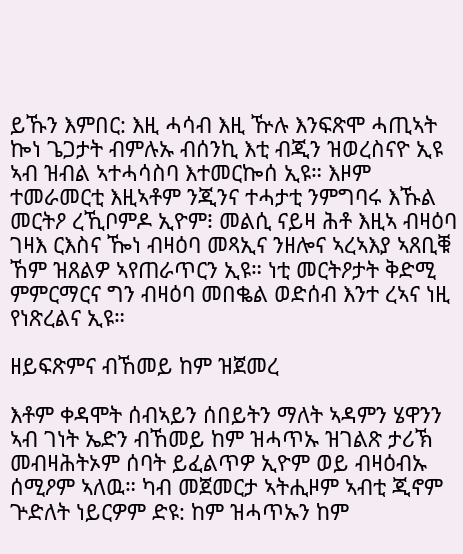ይኹን እምበር: እዚ ሓሳብ እዚ ዅሉ እንፍጽሞ ሓጢኣት ኰነ ጌጋታት ብምሉኡ ብሰንኪ እቲ ብጂን ዝወረስናዮ ኢዩ ኣብ ዝብል ኣተሓሳስባ እተመርኰሰ ኢዩ። እዞም ተመራመርቲ እዚኣቶም ንጂንና ተሓታቲ ንምግባሩ እኹል መርትዖ ረኺቦምዶ ኢዮም፧ መልሲ ናይዛ ሕቶ እዚኣ ብዛዕባ ገዛእ ርእስና ዀነ ብዛዕባ መጻኢና ንዘሎና ኣረኣእያ ኣጸቢቑ ኸም ዝጸልዎ ኣየጠራጥርን ኢዩ። ነቲ መርትዖታት ቅድሚ ምምርማርና ግን ብዛዕባ መበቈል ወድሰብ እንተ ረኣና ነዚ የነጽረልና ኢዩ።

ዘይፍጽምና ብኸመይ ከም ዝጀመረ

እቶም ቀዳሞት ሰብኣይን ሰበይትን ማለት ኣዳምን ሄዋንን ኣብ ገነት ኤድን ብኸመይ ከም ዝሓጥኡ ዝገልጽ ታሪኽ መብዛሕትኦም ሰባት ይፈልጥዎ ኢዮም ወይ ብዛዕብኡ ሰሚዖም ኣለዉ። ካብ መጀመርታ ኣትሒዞም ኣብቲ ጂኖም ጕድለት ነይርዎም ድዩ: ከም ዝሓጥኡን ከም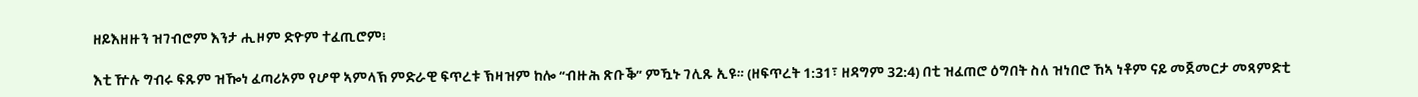ዘይእዘዙን ዝገብሮም እንታ ሒዞም ድዮም ተፈጢሮም፧

እቲ ዅሉ ግብሩ ፍጹም ዝዀነ ፈጣሪኦም የሆዋ ኣምላኽ ምድራዊ ፍጥረቱ ኽዛዝም ከሎ “ብዙሕ ጽቡቕ” ምዃኑ ገሊጹ ኢዩ። (ዘፍጥረት 1:31፣ ዘዳግም 32:4) በቲ ዝፈጠሮ ዕግበት ስለ ዝነበሮ ኸኣ ነቶም ናይ መጀመርታ መጻምድቲ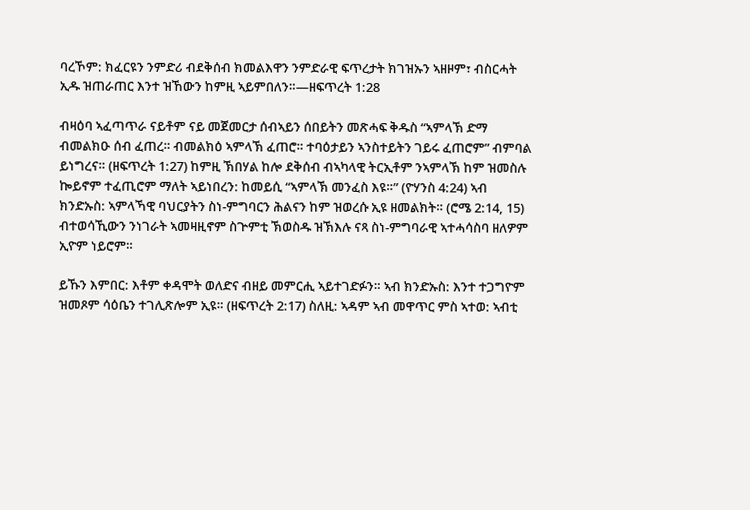ባረኾም: ክፈርዩን ንምድሪ ብደቅሰብ ክመልእዋን ንምድራዊ ፍጥረታት ክገዝኡን ኣዘዞም፣ ብስርሓት ኢዱ ዝጠራጠር እንተ ዝኸውን ከምዚ ኣይምበለን።—ዘፍጥረት 1:28

ብዛዕባ ኣፈጣጥራ ናይቶም ናይ መጀመርታ ሰብኣይን ሰበይትን መጽሓፍ ቅዱስ “ኣምላኽ ድማ ብመልክዑ ሰብ ፈጠረ። ብመልክዕ ኣምላኽ ፈጠሮ። ተባዕታይን ኣንስተይትን ገይሩ ፈጠሮም” ብምባል ይነግረና። (ዘፍጥረት 1:27) ከምዚ ኽበሃል ከሎ ደቅሰብ ብኣካላዊ ትርኢቶም ንኣምላኽ ከም ዝመስሉ ኰይኖም ተፈጢሮም ማለት ኣይነበረን: ከመይሲ “ኣምላኽ መንፈስ እዩ።” (ዮሃንስ 4:24) ኣብ ክንድኡስ: ኣምላኻዊ ባህርያትን ስነ-ምግባርን ሕልናን ከም ዝወረሱ ኢዩ ዘመልክት። (ሮሜ 2:14, 15) ብተወሳኺውን ንነገራት ኣመዛዚኖም ስጕምቲ ኽወስዱ ዝኽእሉ ናጻ ስነ-ምግባራዊ ኣተሓሳስባ ዘለዎም ኢዮም ነይሮም።

ይኹን እምበር: እቶም ቀዳሞት ወለድና ብዘይ መምርሒ ኣይተገድፉን። ኣብ ክንድኡስ: እንተ ተጋግዮም ዝመጾም ሳዕቤን ተገሊጽሎም ኢዩ። (ዘፍጥረት 2:17) ስለዚ: ኣዳም ኣብ መዋጥር ምስ ኣተወ: ኣብቲ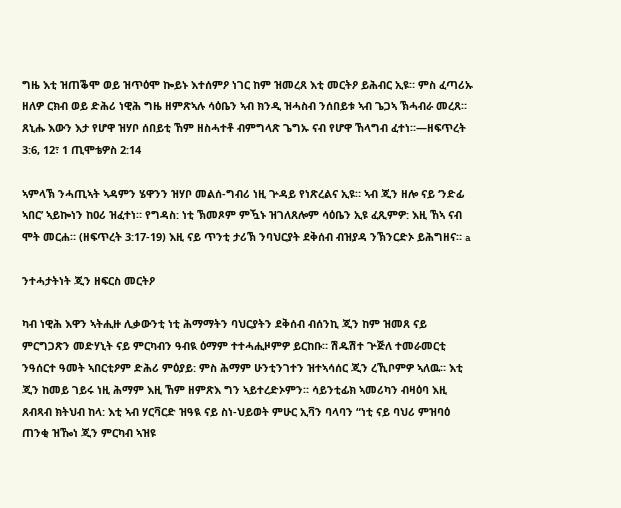ግዜ እቲ ዝጠቕሞ ወይ ዝጥዕሞ ኰይኑ እተሰምዖ ነገር ከም ዝመረጸ እቲ መርትዖ ይሕብር ኢዩ። ምስ ፈጣሪኡ ዘለዎ ርክብ ወይ ድሕሪ ነዊሕ ግዜ ዘምጽኣሉ ሳዕቤን ኣብ ክንዲ ዝሓስብ ንሰበይቱ ኣብ ጌጋኣ ኽሓብራ መረጸ። ጸኒሑ እውን እታ የሆዋ ዝሃቦ ሰበይቲ ኸም ዘስሓተቶ ብምግላጽ ጌግኡ ናብ የሆዋ ኸላግብ ፈተነ።—ዘፍጥረት 3:6, 12፣ 1 ጢሞቴዎስ 2:14

ኣምላኽ ንሓጢኣት ኣዳምን ሄዋንን ዝሃቦ መልሰ-ግብሪ ነዚ ጕዳይ የነጽረልና ኢዩ። ኣብ ጂን ዘሎ ናይ ‘ንድፊ ኣበር’ ኣይኰነን ከዐሪ ዝፈተነ። የግዳስ: ነቲ ኽመጾም ምዃኑ ዝገለጸሎም ሳዕቤን ኢዩ ፈጺምዎ: እዚ ኸኣ ናብ ሞት መርሐ። (ዘፍጥረት 3:17-19) እዚ ናይ ጥንቲ ታሪኽ ንባህርያት ደቅሰብ ብዝያዳ ንኽንርድኦ ይሕግዘና። a

ንተሓታትነት ጂን ዘፍርስ መርትዖ

ካብ ነዊሕ እዋን ኣትሒዙ ሊቃውንቲ ነቲ ሕማማትን ባህርያትን ደቅሰብ ብሰንኪ ጂን ከም ዝመጸ ናይ ምርግጋጽን መድሃኒት ናይ ምርካብን ዓብዪ ዕማም ተተሓሒዞምዎ ይርከቡ። ሽዱሽተ ጕጅለ ተመራመርቲ ንዓሰርተ ዓመት ኣበርቲዖም ድሕሪ ምዕያይ: ምስ ሕማም ሁንቲንገተን ዝተኣሳሰር ጂን ረኺቦምዎ ኣለዉ። እቲ ጂን ከመይ ገይሩ ነዚ ሕማም እዚ ኸም ዘምጽእ ግን ኣይተረድኦምን። ሳይንቲፊክ ኣመሪካን ብዛዕባ እዚ ጸብጻብ ክትህብ ከላ: እቲ ኣብ ሃርቫርድ ዝዓዪ ናይ ስነ-ህይወት ምሁር ኢቫን ባላባን “ነቲ ናይ ባህሪ ምዝባዕ ጠንቂ ዝዀነ ጂን ምርካብ ኣዝዩ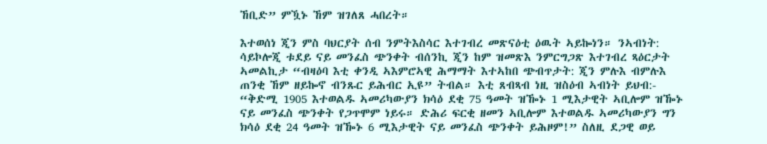ኸቢድ” ምዃኑ ኸም ዝገለጸ ሓበረት።

እተወሰነ ጂን ምስ ባህርያት ሰብ ንምትእስሳር እተገብረ መጽናዕቲ ዕዉት ኣይኰነን። ንኣብነት: ሳይኮሎጂ ቱደይ ናይ መንፈስ ጭንቀት ብሰንኪ ጂን ከም ዝመጽእ ንምርግጋጽ እተገብረ ጻዕርታት ኣመልኪታ “ብዛዕባ እቲ ቀንዲ ኣእምሮኣዊ ሕማማት እተኣከበ ጭብጥታት: ጂን ምሉእ ብምሉእ ጠንቂ ኸም ዘይኰኖ ብንጹር ይሕብር ኢዩ” ትብል። እቲ ጸብጻብ ነዚ ዝስዕብ ኣብነት ይህብ:- “ቅድሚ 1905 እተወልዱ ኣመሪካውያን ክሳዕ ደቂ 75 ዓመት ዝዀኑ 1 ሚእታዊት ኣቢሎም ዝዀኑ ናይ መንፈስ ጭንቀት የጋጥሞም ነይሩ። ድሕሪ ፍርቂ ዘመን ኣቢሎም እተወልዱ ኣመሪካውያን ግን ክሳዕ ደቂ 24 ዓመት ዝዀኑ 6 ሚእታዊት ናይ መንፈስ ጭንቀት ይሕዞም!” ስለዚ ደጋዊ ወይ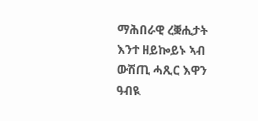ማሕበራዊ ረቛሒታት እንተ ዘይኰይኑ ኣብ ውሽጢ ሓጺር እዋን ዓብዪ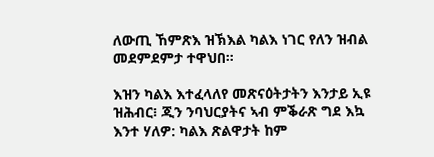ለውጢ ኸምጽእ ዝኽእል ካልእ ነገር የለን ዝብል መደምደምታ ተዋህበ።

እዝን ካልእ እተፈላለየ መጽናዕትታትን እንታይ ኢዩ ዝሕብር፧ ጂን ንባህርያትና ኣብ ምቕራጽ ግደ እኳ እንተ ሃለዎ: ካልእ ጽልዋታት ከም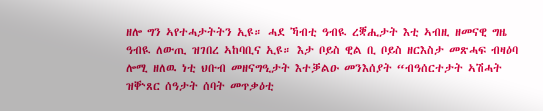ዘሎ ግን ኣየተሓታትትን ኢዩ። ሓደ ኻብቲ ዓብዪ ረቛሒታት እቲ ኣብዚ ዘመናዊ ግዜ ዓብዪ ለውጢ ዝገበረ ኣከባቢና ኢዩ። እታ ቦይስ ዊል ቢ ቦይስ ዘርእስታ መጽሓፍ ብዛዕባ ሎሚ ዘለዉ ነቲ ህቡብ መዘናግዒታት እተቓልዑ መንእሰያት “ብዓሰርተታት ኣሽሓት ዝቝጸር ሰዓታት ሰባት መጥቃዕቲ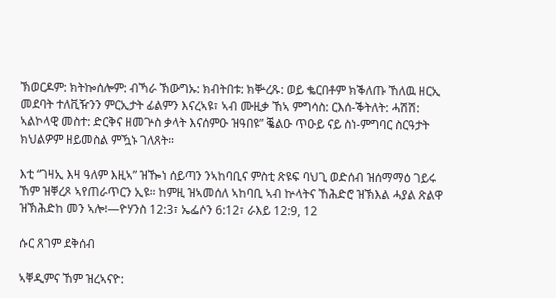ኽወርዶም: ክትኰሰሎም: ብኻራ ኽውግኡ: ክብትበቱ: ክቝረጹ: ወይ ቈርበቶም ክቕለጡ ኸለዉ ዘርኢ መደባት ተለቪዥንን ምርኢታት ፊልምን እናረኣዩ፣ ኣብ ሙዚቃ ኸኣ ምግሳስ: ርእሰ-ቕትለት: ሓሽሽ: ኣልኮላዊ መስተ: ድርቅና ዘመጕስ ቃላት እናሰምዑ ዝዓበዩ” ቘልዑ ጥዑይ ናይ ስነ-ምግባር ስርዓታት ክህልዎም ዘይመስል ምዃኑ ገለጸት።

እቲ “ገዛኢ እዛ ዓለም እዚኣ” ዝዀነ ሰይጣን ንኣከባቢና ምስቲ ጽዩፍ ባህጊ ወድሰብ ዝሰማማዕ ገይሩ ኸም ዝቐረጾ ኣየጠራጥርን ኢዩ። ከምዚ ዝኣመሰለ ኣከባቢ ኣብ ኵላትና ኸሕድሮ ዝኽእል ሓያል ጽልዋ ዝኽሕድከ መን ኣሎ፧—ዮሃንስ 12:3፣ ኤፌሶን 6:12፣ ራእይ 12:9, 12

ሱር ጸገም ደቅሰብ

ኣቐዲምና ኸም ዝረኣናዮ: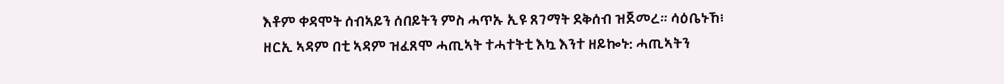እቶም ቀዳሞት ሰብኣይን ሰበይትን ምስ ሓጥኡ ኢዩ ጸገማት ደቅሰብ ዝጀመረ። ሳዕቤኑኸ፧ ዘርኢ ኣዳም በቲ ኣዳም ዝፈጸሞ ሓጢኣት ተሓተትቲ እኳ እንተ ዘይኰኑ: ሓጢኣትን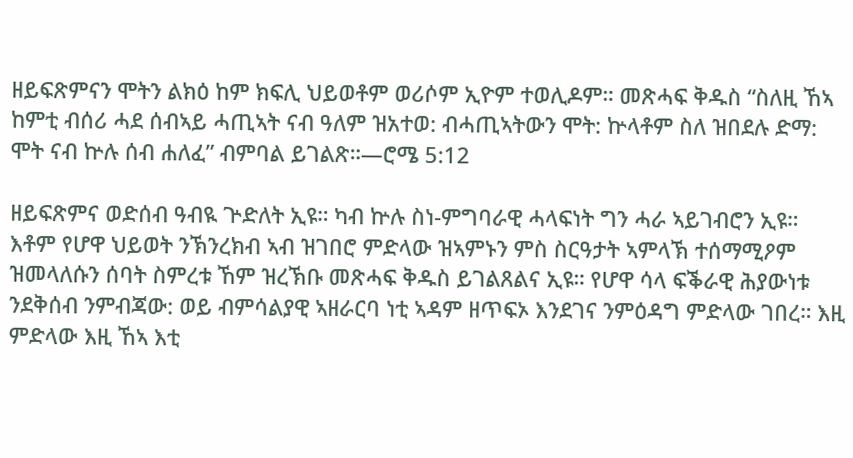ዘይፍጽምናን ሞትን ልክዕ ከም ክፍሊ ህይወቶም ወሪሶም ኢዮም ተወሊዶም። መጽሓፍ ቅዱስ “ስለዚ ኸኣ ከምቲ ብሰሪ ሓደ ሰብኣይ ሓጢኣት ናብ ዓለም ዝአተወ: ብሓጢኣትውን ሞት: ኵላቶም ስለ ዝበደሉ ድማ: ሞት ናብ ኵሉ ሰብ ሐለፈ” ብምባል ይገልጽ።—ሮሜ 5:12

ዘይፍጽምና ወድሰብ ዓብዪ ጕድለት ኢዩ። ካብ ኵሉ ስነ-ምግባራዊ ሓላፍነት ግን ሓራ ኣይገብሮን ኢዩ። እቶም የሆዋ ህይወት ንኽንረክብ ኣብ ዝገበሮ ምድላው ዝኣምኑን ምስ ስርዓታት ኣምላኽ ተሰማሚዖም ዝመላለሱን ሰባት ስምረቱ ኸም ዝረኽቡ መጽሓፍ ቅዱስ ይገልጸልና ኢዩ። የሆዋ ሳላ ፍቕራዊ ሕያውነቱ ንደቅሰብ ንምብጃው: ወይ ብምሳልያዊ ኣዘራርባ ነቲ ኣዳም ዘጥፍኦ እንደገና ንምዕዳግ ምድላው ገበረ። እዚ ምድላው እዚ ኸኣ እቲ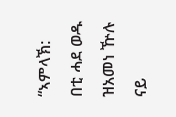“ኣምላኽ: በቲ ሓደ ወዱ ዝአመነ ዅሉ ናይ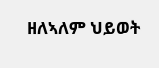ዘለኣለም ህይወት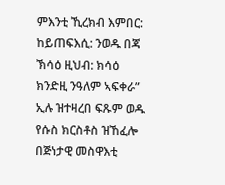ምእንቲ ኺረክብ እምበር: ከይጠፍእሲ: ንወዱ በጃ ኽሳዕ ዚህብ: ክሳዕ ክንድዚ ንዓለም ኣፍቀራ” ኢሉ ዝተዛረበ ፍጹም ወዱ የሱስ ክርስቶስ ዝኸፈሎ በጅነታዊ መስዋእቲ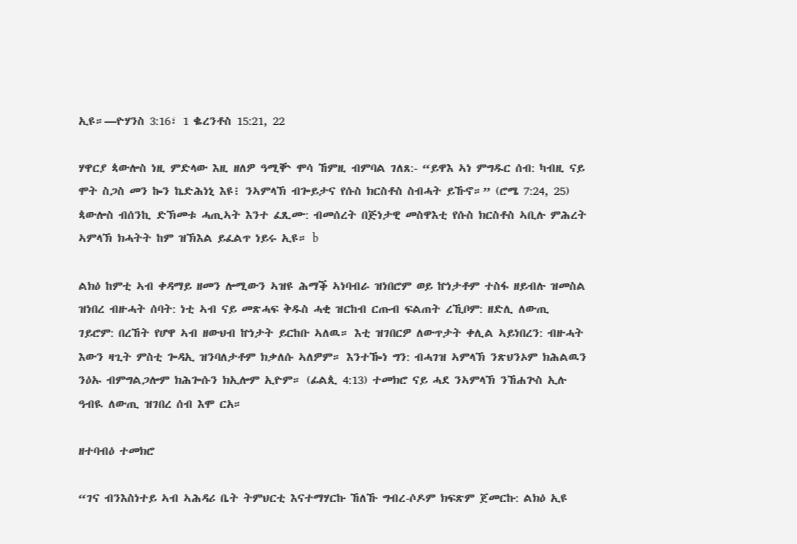ኢዩ።—ዮሃንስ 3:16፣ 1 ቈረንቶስ 15:21, 22

ሃዋርያ ጳውሎስ ነዚ ምድላው እዚ ዘለዎ ዓሚቝ ሞሳ ኸምዚ ብምባል ገለጸ:- “ይዋእ ኣነ ምግዱር ሰብ: ካብዚ ናይ ሞት ስጋስ መን ኰን ኬድሕነኒ እዩ፧ ንኣምላኽ ብጐይታና የሱስ ክርስቶስ ስብሓት ይኹኖ።” (ሮሜ 7:24, 25) ጳውሎስ ብሰንኪ ድኽመቱ ሓጢኣት እንተ ፈጺሙ: ብመሰረት በጅነታዊ መስዋእቲ የሱስ ክርስቶስ ኣቢሉ ምሕረት ኣምላኽ ክሓትት ከም ዝኽእል ይፈልጥ ነይሩ ኢዩ። b

ልክዕ ከምቲ ኣብ ቀዳማይ ዘመን ሎሚውን ኣዝዩ ሕማቕ ኣነባብራ ዝነበሮም ወይ ኵነታቶም ተስፋ ዘይብሉ ዝመስል ዝነበረ ብዙሓት ሰባት: ነቲ ኣብ ናይ መጽሓፍ ቅዱስ ሓቂ ዝርከብ ርጡብ ፍልጠት ረኺቦም: ዘድሊ ለውጢ ገይሮም: በረኸት የሆዋ ኣብ ዘውህብ ኵነታት ይርከቡ ኣለዉ። እቲ ዝገበርዎ ለውጥታት ቀሊል ኣይነበረን: ብዙሓት እውን ዛጊት ምስቲ ጐዳኢ ዝንባለታቶም ክቃለሱ ኣለዎም። እንተዀነ ግን: ብሓገዝ ኣምላኽ ንጽህንኦም ክሕልዉን ንዕኡ ብምግልጋሎም ክሕጐሱን ክኢሎም ኢዮም። (ፊልጲ 4:13) ተመክሮ ናይ ሓደ ንኣምላኽ ንኸሐጕስ ኢሉ ዓብዪ ለውጢ ዝገበረ ሰብ እሞ ርአ።

ዘተባብዕ ተመክሮ

“ገና ብንእስነተይ ኣብ ኣሕዳሪ ቤት ትምህርቲ እናተማሃርኩ ኸለኹ ግብረ-ሶዶም ክፍጽም ጀመርኩ: ልክዕ ኢዩ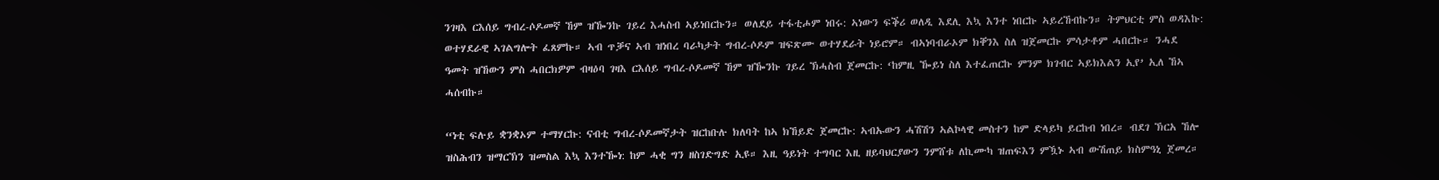ንገዛእ ርእሰይ ግብረ-ሶዶመኛ ኸም ዝዀንኩ ገይረ እሓስብ ኣይነበርኩን። ወለደይ ተፋቲሖም ነበሩ: ኣነውን ፍቕሪ ወለዲ እደሊ እኳ እንተ ነበርኩ ኣይረኸብኩን። ትምህርቲ ምስ ወዳእኩ: ወተሃደራዊ ኣገልግሎት ፈጸምኩ። ኣብ ጥቓና ኣብ ዝነበረ ባራካታት ግብረ-ሶዶም ዝፍጽሙ ወተሃደራት ነይሮም። ብኣነባብራኦም ክቐንእ ስለ ዝጀመርኩ ምሳታቶም ሓበርኩ። ንሓደ ዓመት ዝኸውን ምስ ሓበርክዎም ብዛዕባ ገዛእ ርእሰይ ግብረ-ሶዶመኛ ኸም ዝዀንኩ ገይረ ኽሓስብ ጀመርኩ: ‘ከምዚ ዀይነ ስለ እተፈጠርኩ ምንም ክገብር ኣይክእልን ኢየ’ ኢለ ኸኣ ሓሰብኩ።

“ነቲ ፍሉይ ቋንቋኦም ተማሃርኩ: ናብቲ ግብረ-ሶዶመኛታት ዝርከቡሉ ክለባት ከኣ ክኸይድ ጀመርኩ: ኣብኡውን ሓሽሽን ኣልኮላዊ መስተን ከም ድላይካ ይርከብ ነበረ። ብደገ ኽርአ ኸሎ ዝስሕብን ዝማርኽን ዝመስል እኳ እንተዀነ: ከም ሓቂ ግን ዘስገድግድ ኢዩ። እዚ ዓይነት ተግባር እዚ ዘይባህርያውን ንምሸቱ ለኪሙካ ዝጠፍእን ምዃኑ ኣብ ውሽጠይ ክስምዓኒ ጀመረ።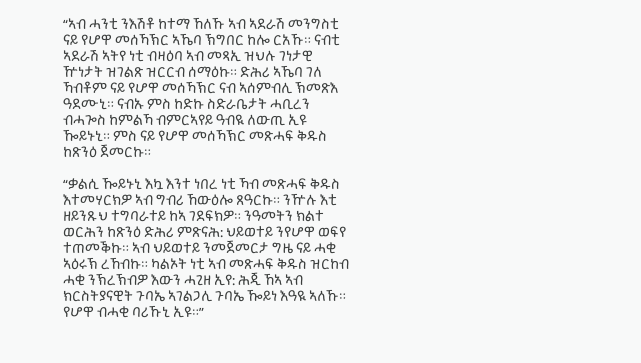“ኣብ ሓንቲ ንእሽቶ ከተማ ኸለኹ ኣብ ኣደራሽ መንግስቲ ናይ የሆዋ መሰኻኽር ኣኼባ ኽግበር ከሎ ርአኹ። ናብቲ ኣደራሽ ኣትየ ነቲ ብዛዕባ ኣብ መጻኢ ዝህሉ ገነታዊ ዅነታት ዝገልጽ ዝርርብ ሰማዕኩ። ድሕሪ ኣኼባ ገለ ኻብቶም ናይ የሆዋ መሰኻኽር ናብ ኣሰምብሊ ኽመጽእ ዓደሙኒ። ናብኡ ምስ ከድኩ ስድራቤታት ሓቢረን ብሓጐስ ከምልኻ ብምርኣየይ ዓብዪ ለውጢ ኢዩ ዀይኑኒ። ምስ ናይ የሆዋ መሰኻኽር መጽሓፍ ቅዱስ ከጽንዕ ጀመርኩ።

“ቃልሲ ዀይኑኒ እኳ እንተ ነበረ ነቲ ኻብ መጽሓፍ ቅዱስ እተመሃርክዎ ኣብ ግብሪ ኸውዕሎ ጸዓርኩ። ንዅሉ እቲ ዘይንጹህ ተግባራተይ ከኣ ገደፍክዎ። ንዓመትን ክልተ ወርሕን ከጽንዕ ድሕሪ ምጽናሕ: ህይወተይ ንየሆዋ ወፍየ ተጠመቕኩ። ኣብ ህይወተይ ንመጀመርታ ግዜ ናይ ሓቂ ኣዕሩኽ ረኸብኩ። ካልኦት ነቲ ኣብ መጽሓፍ ቅዱስ ዝርከብ ሓቂ ንኽረኽብዎ እውን ሓጊዘ ኢየ: ሕጂ ኸኣ ኣብ ክርስትያናዊት ጉባኤ ኣገልጋሊ ጉባኤ ዀይነ እዓዪ ኣለኹ። የሆዋ ብሓቂ ባሪኹኒ ኢዩ።”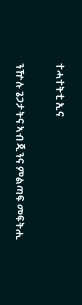ተሓተትቲ ኢና

ንዅሉ ጌጋታትና ኣብ ጂንና ምልጣፍ መፍትሒ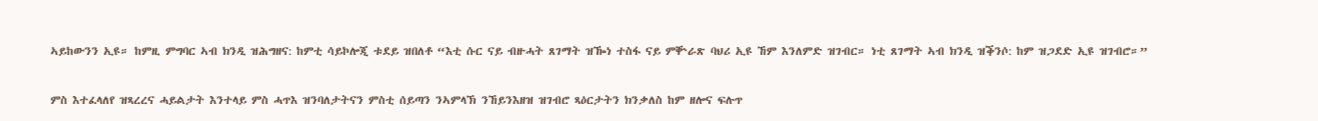ኣይከውንን ኢዩ። ከምዚ ምግባር ኣብ ክንዲ ዝሕግዘና: ከምቲ ሳይኮሎጂ ቱደይ ዝበለቶ “እቲ ሱር ናይ ብዙሓት ጸገማት ዝዀነ ተስፋ ናይ ምቝራጽ ባህሪ ኢዩ ኸም እንለምድ ዝገብር። ነቲ ጸገማት ኣብ ክንዲ ዝቕንሶ: ከም ዝጋደድ ኢዩ ዝገብሮ።”

ምስ እተፈላለየ ዝጻረረና ሓይልታት እንተላይ ምስ ሓጥእ ዝንባለታትናን ምስቲ ሰይጣን ንኣምላኽ ንኸይንእዘዝ ዝገብሮ ጻዕርታትን ክንቃለስ ከም ዘሎና ፍሉጥ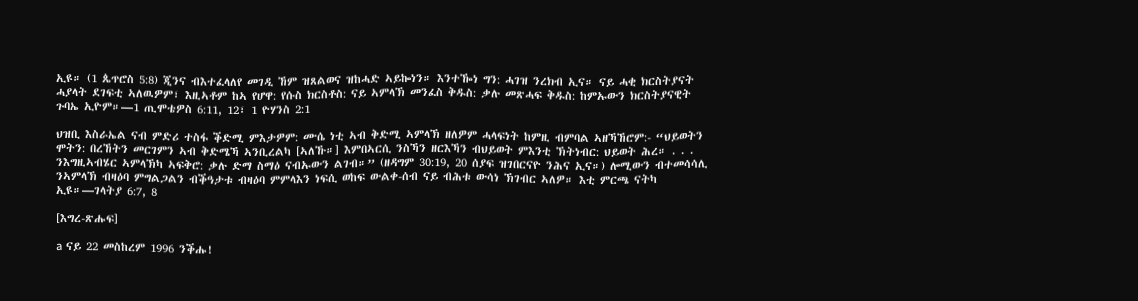ኢዩ። (1 ጴጥሮስ 5:8) ጂንና ብእተፈላለየ መገዲ ኸም ዝጸልወና ዝከሓድ ኣይኰነን። እንተዀነ ግን: ሓገዝ ንረክብ ኢና። ናይ ሓቂ ክርስትያናት ሓያላት ደገፍቲ ኣለዉዎም፣ እዚኣቶም ከኣ የሆዋ: የሱስ ክርስቶስ: ናይ ኣምላኽ መንፈስ ቅዱስ: ቃሉ መጽሓፍ ቅዱስ: ከምኡውን ክርስትያናዊት ጉባኤ ኢዮም።—1 ጢሞቴዎስ 6:11, 12፣ 1 ዮሃንስ 2:1

ህዝቢ እስራኤል ናብ ምድሪ ተስፋ ቕድሚ ምእታዎም: ሙሴ ነቲ ኣብ ቅድሚ ኣምላኽ ዘለዎም ሓላፍነት ከምዚ ብምባል ኣዘኻኸሮም:- “ህይወትን ሞትን: በረኸትን መርገምን ኣብ ቅድሜኻ ኣንቢረልካ [ኣለኹ።] እምበኣርሲ ንስኻን ዘርእኻን ብህይወት ምእንቲ ኽትነብር: ህይወት ሕረ። . . . ንእግዚኣብሄር ኣምላኽካ ኣፍቅሮ: ቃሉ ድማ ስማዕ ናብኡውን ልገብ።” (ዘዳግም 30:19, 20 ሰያፍ ዝገበርናዮ ንሕና ኢና።) ሎሚውን ብተመሳሳሊ ንኣምላኽ ብዛዕባ ምግልጋልን ብቕዓታቱ ብዛዕባ ምምላእን ነፍሲ ወከፍ ውልቀ-ሰብ ናይ ብሕቱ ውሳነ ኽገብር ኣለዎ። እቲ ምርጫ ናትካ ኢዩ።—ገላትያ 6:7, 8

[እግረ-ጽሑፍ]

a ናይ 22 መስከረም 1996 ንቕሑ!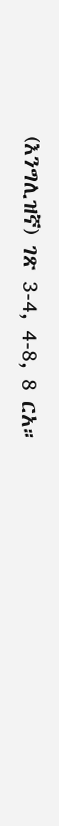(እንግሊዝኛ) ገጽ 3-4, 4-8, 8 ርአ።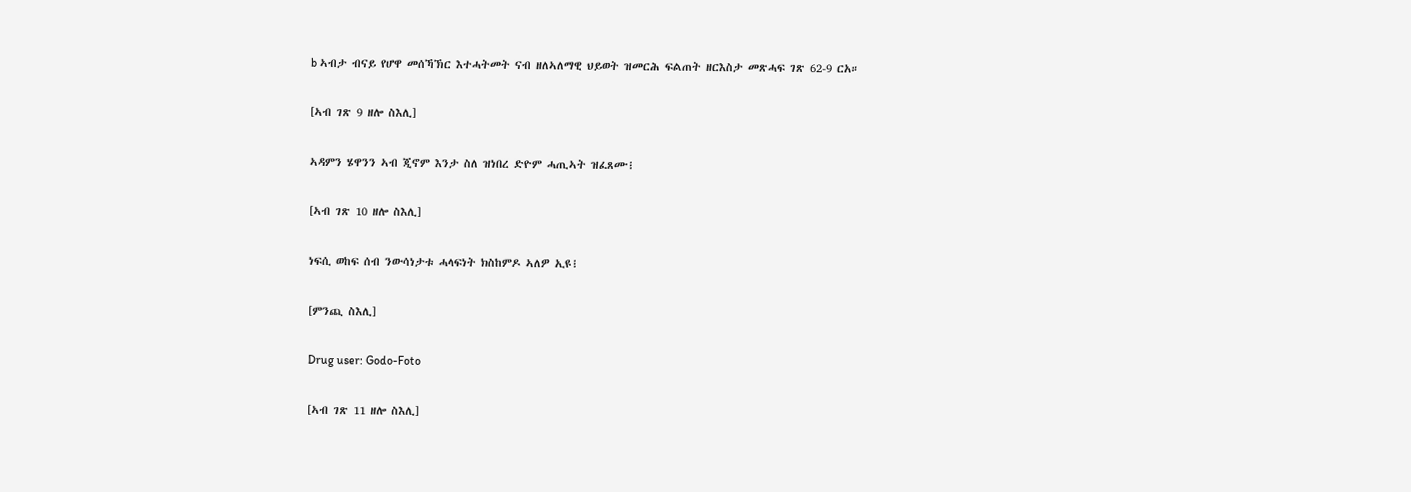b ኣብታ ብናይ የሆዋ መሰኻኽር እተሓትመት ናብ ዘለኣለማዊ ህይወት ዝመርሕ ፍልጠት ዘርእስታ መጽሓፍ ገጽ 62-9 ርአ።

[ኣብ ገጽ 9 ዘሎ ስእሊ]

ኣዳምን ሄዋንን ኣብ ጂኖም እንታ ስለ ዝነበረ ድዮም ሓጢኣት ዝፈጸሙ፧

[ኣብ ገጽ 10 ዘሎ ስእሊ]

ነፍሲ ወከፍ ሰብ ንውሳነታቱ ሓላፍነት ክስከምዶ ኣለዎ ኢዩ፧

[ምንጪ ስእሊ]

Drug user: Godo-Foto

[ኣብ ገጽ 11 ዘሎ ስእሊ]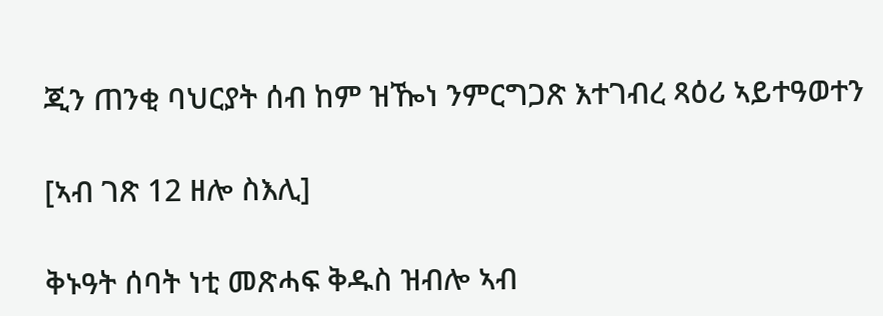ጂን ጠንቂ ባህርያት ሰብ ከም ዝዀነ ንምርግጋጽ እተገብረ ጻዕሪ ኣይተዓወተን

[ኣብ ገጽ 12 ዘሎ ስእሊ]

ቅኑዓት ሰባት ነቲ መጽሓፍ ቅዱስ ዝብሎ ኣብ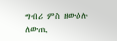ግብሪ ምስ ዘውዕሉ ለውጢ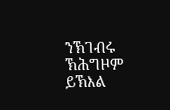ንኽገብሩ ኽሕግዞም ይኽእል